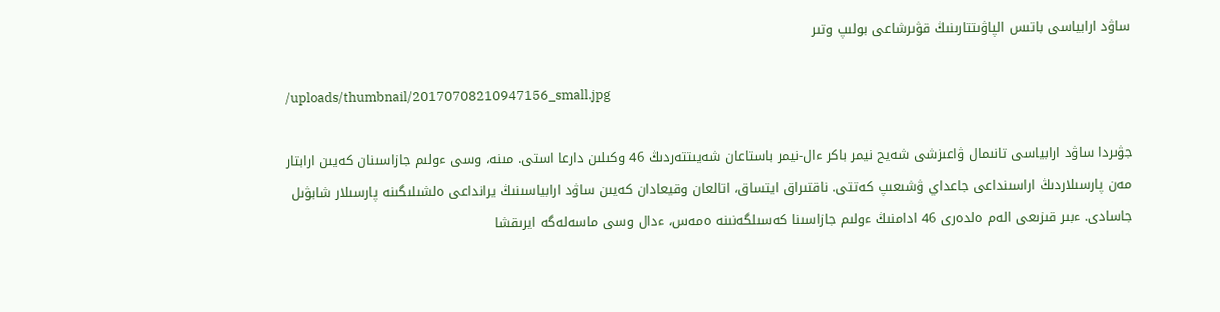ساۋد ارابياسى باتىس الپاۋىتتارىنىڭ قۋىرشاعى بولىپ وتىر

/uploads/thumbnail/20170708210947156_small.jpg

جۋىردا ساۋد ارابياسى تانىمال ۋاعىزشى شەيح نيمر باكر ءال-نيمر باستاعان شەيىتتەردىڭ 46 وكىلىن دارعا استى. مىنە، وسى ءولىم جازاسىنان كەيىن ارابتار مەن پارسىلاردىڭ اراسىنداعى جاعداي ۋشىعىپ كەتتى. ناقتىراق ايتساق، اتالعان وقيعادان كەيىن ساۋد ارابياسىنىڭ يرانداعى ەلشىلىگىنە پارسىلار شابۋىل جاسادى. ءبىر قىزىعى الەم ەلدەرى 46 ادامنىڭ ءولىم جازاسىنا كەسىلگەنىنە ەمەس، ءدال وسى ماسەلەگە ايرىقشا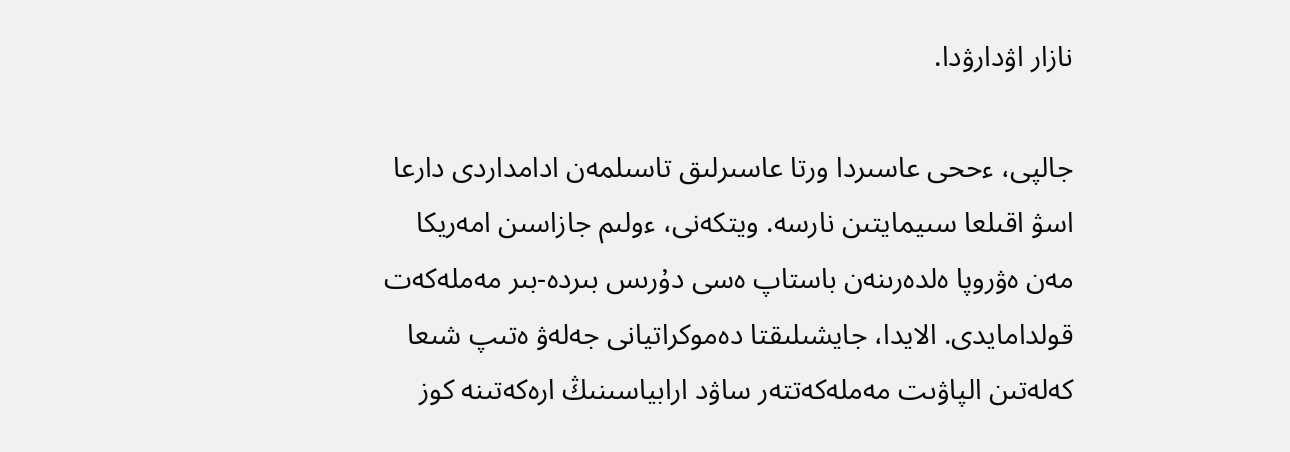نازار اۋدارۋدا.

جالپى، ءححى عاسىردا ورتا عاسىرلىق تاسىلمەن ادامداردى دارعا اسۋ اقىلعا سىيمايتىن نارسە. ويتكەنى، ءولىم جازاسىن امەريكا مەن ەۋروپا ەلدەرىنەن باستاپ ەسى دۇرىس بىردە-بىر مەملەكەت قولدامايدى. الايدا، جايشىلىقتا دەموكراتيانى جەلەۋ ەتىپ شىعا كەلەتىن الپاۋىت مەملەكەتتەر ساۋد ارابياسىنىڭ ارەكەتىنە كوز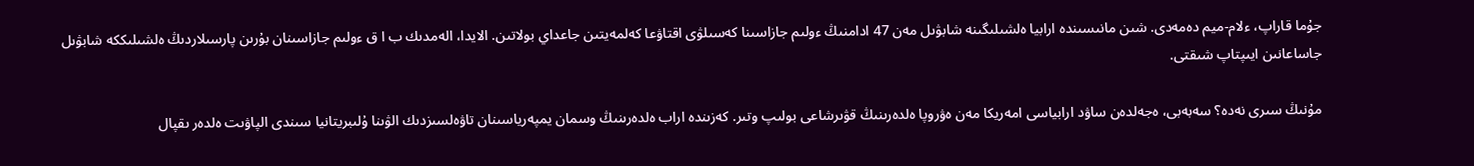جۇما قاراپ، ءلام-ميم دەمەدى. شىن مانىسىندە ارابيا ەلشىلىگىنە شابۋىل مەن 47 ادامنىڭ ءولىم جازاسىنا كەسىلۋى اقتاۋعا كەلمەيتىن جاعداي بولاتىن. الايدا، الەمدىك ب ا ق ءولىم جازاسىنان بۇرىن پارسىلاردىڭ ەلشىلىككە شابۋىل جاساعانىن ايىپتاپ شىقتى.

مۇنىڭ سىرى نەدە؟ سەبەبى، ەجەلدەن ساۋد ارابياسى امەريكا مەن ەۋروپا ەلدەرىنىڭ قۋىرشاعى بولىپ وتىر. كەزىندە اراب ەلدەرىنىڭ وسمان يمپەرياسىنان تاۋەلسىزدىك الۋىنا ۇلىبريتانيا سىندى الپاۋىت ەلدەر ىقپال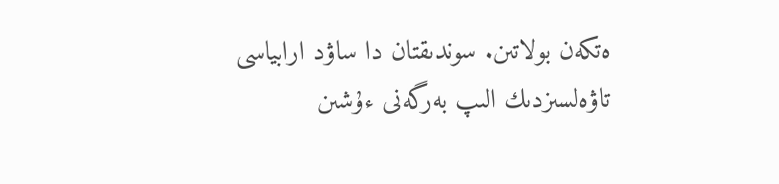ەتكەن بولاتىن. سوندىقتان دا ساۋد ارابياسى تاۋەلسىزدىك الىپ بەرگەنى ءۇشىن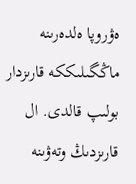ەۋروپا ەلدەرىنە ماڭگىلىككە قارىزدار بولىپ قالدى. ال قارىزدىڭ وتەۋىنە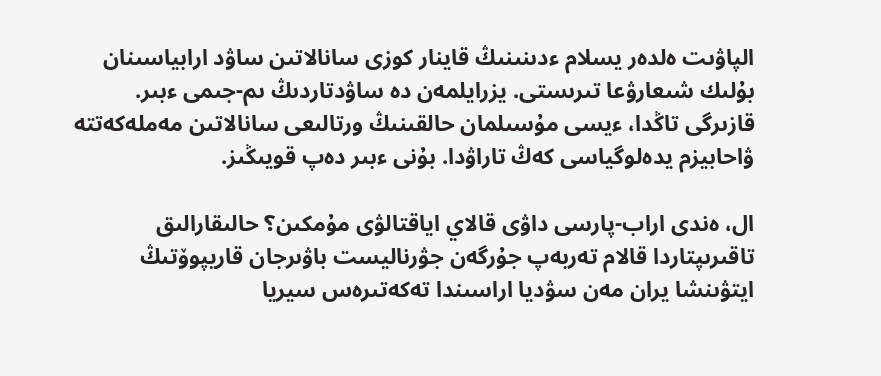الپاۋىت ەلدەر يسلام ءدىنىنىڭ قاينار كوزى سانالاتىن ساۋد ارابياسىنان بۇلىك شىعارۋعا تىرىستى. يزرايلمەن دە ساۋدتاردىڭ ىم-جىمى ءبىر. قازىرگى تاڭدا، ءيسى مۇسىلمان حالقىنىڭ ورتالىعى سانالاتىن مەملەكەتتە ۋاحابيزم يدەلوگياسى كەڭ تاراۋدا. بۇنى ءبىر دەپ قويىڭىز.

ال، ەندى اراب-پارسى داۋى قالاي اياقتالۋى مۇمكىن؟ حالىقارالىق تاقىرىپتاردا قالام تەربەپ جۇرگەن جۋرناليست باۋىرجان قاريپوۆتىڭ ايتۋىنشا يران مەن سۋديا اراسىندا تەكەتىرەس سيريا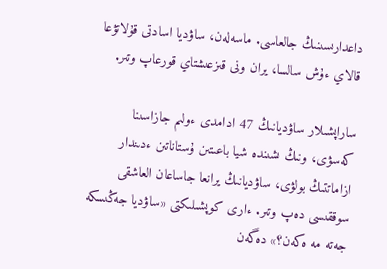داعدارىسىنىڭ جالعاسى. ماسەلەن، ساۋديا اسادتى قۇلاتۋعا قالاي ءۇش سالسا، يران ونى قىزعىشتاي قورعاپ وتىر.

ساراپشىلار ساۋديانىڭ 47 ادامدى ءولىم جازاسىنا كەسۋى، ونىڭ ىشىندە شيا باعىتىن ۇستاناتىن ءدىندار ازاماتتىڭ بولۋى، ساۋديانىڭ يرانعا جاساعان العاشقى سوققىسى دەپ وتىر. ءارى كوپشىلىكتى «ساۋديا جەڭىسكە جەتە مە ەكەن؟» دەگەن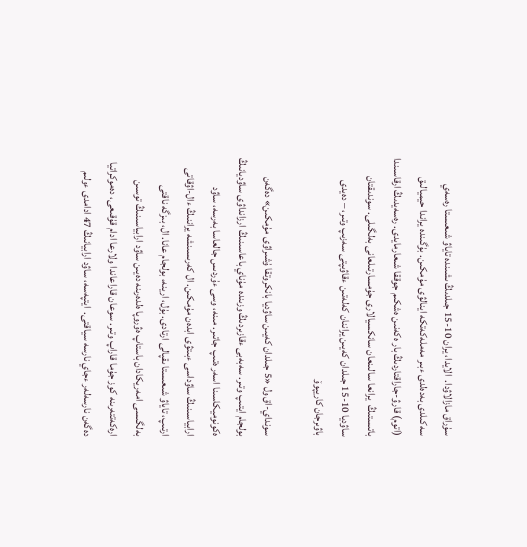سۇراق مازالاۋدا.  الايدا، يران 10-15 جىلدىڭ ىشىندە تاياۋ شىعىستا رەسەي سەكىلدى بەدەلدى ءبىر مەملەكەتكە اينالۋى مۇمكىن. بۇگىندە يراندا حيميالىق (اتوم) قارۋ-جاراقتاردىڭ بار ەكەنىن ەشكىم جوققا شىعارمايدى. رەسەيدىڭ ارقاسىندا باتىستىڭ  يرانعا سالىنعان سانكسيالارى جۇمسارتىلعانى بەلگىلى. سوندىقتان ساۋديا 10-15 جىلدان كەيىن يراننان كەلەتىن ءقاۋىپتى سەزىپ وتىر، – دەيدى باۋىرجان كاريپوۆ

سونداي-اق ول «5 جىلدان كەيىن ساۋديا بانكروتقا ۇشىراۋى مۇمكىن» دەگەن بولجام ايتىپ وتىر. سەبەبى ءقازىردىڭ وزىندە مۇناي باعاسىنىڭ ارزانداۋى ساۋديانىڭ ەكونوميكاسىنا اسەر ەتىپ جاتىر. مىنە، وسى ءۇردىس جالعاسا بەرسە، ساۋد ارابياسىنىڭ ساۋداسى ءبىتۋى ابدەن مۇمكىن. ال كەرىسىنشە يراننىڭ ءال-اۋقاتى ارتىپ، تاياۋ شىعىستا ىقپالى ارتادى. بۇل، ارينە، بولجام عانا. ال، بىزگە ناقتى بەلگىسى امەريكادان باستاپ ەۋروپا ەلدەرىنە دەيىن ساۋد ارابياسىنىڭ توسىن ارەكەتتەرىنە كوز جۇما قاراپ وتىر. سوعان قاراعاندا ولارعا ادام قۇقىعى، دەموكراتيا دەگەن نارسەلەر ءجاي نارسە سياقتى.  ايتپەسە، ساۋد ارابيانىڭ 47 ادامدى ءولىم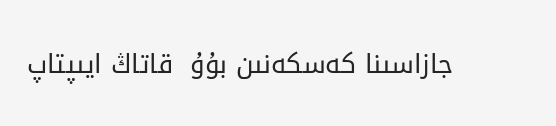جازاسىنا كەسكەنىن بۇۇ  قاتاڭ ايىپتاپ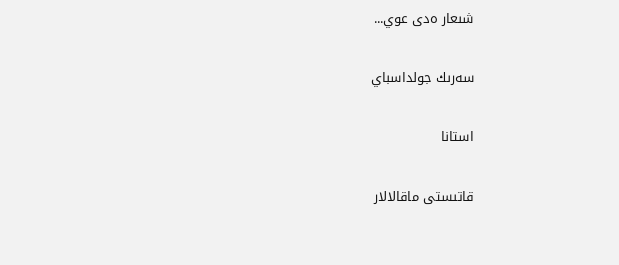شىعار ەدى عوي...

سەرىك جولداسباي

استانا

قاتىستى ماقالالار